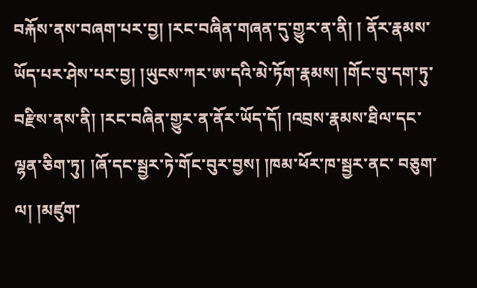བརྐོས་ནས་བཞག་པར་བྱ། །རང་བཞིན་གཞན་དུ་གྱུར་ན་ནི། ། ནོར་རྣམས་ཡོད་པར་ཤེས་པར་བྱ། །ཡུངས་ཀར་ཨ་དའི་མེ་ཏོག་རྣམས། །གོང་བུ་དག་ཏུ་བརྫིས་ནས་ནི། །རང་བཞིན་གྱུར་ན་ནོར་ཡོད་དོ། །འབྲས་རྣམས་ཐིལ་དང་ལྷན་ཅིག་ཏུ། །ཞོ་དང་སྦྱར་ཏེ་གོང་བུར་བྱས། །ཁམ་ཕོར་ཁ་སྦྱར་ནང་ བཅུག་ལ། །མཛུག་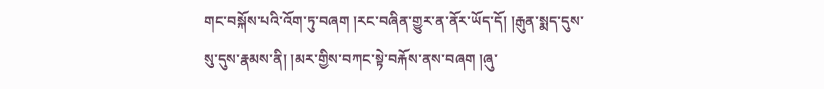གང་བསྐོས་པའི་འོག་ཏུ་བཞག །རང་བཞིན་གྱུར་ན་ནོར་ཡོད་དོ། །རྒུན་སྨད་དུས་སུ་དུས་རྣམས་ནི། །མར་གྱིས་བཀང་སྟེ་བརྐོས་ནས་བཞག །ཞུ་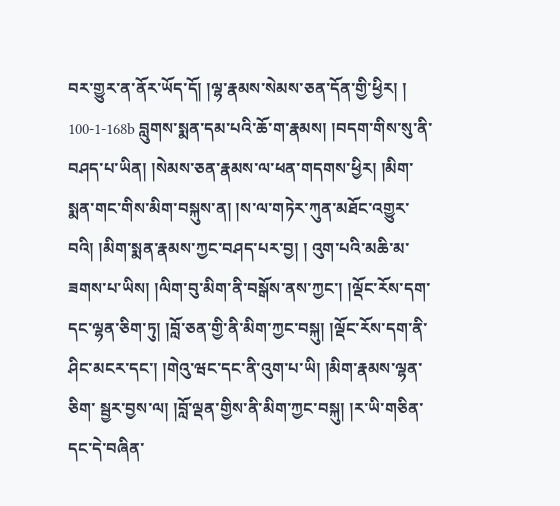བར་གྱུར་ན་ནོར་ཡོད་དོ། །ལྷ་རྣམས་སེམས་ཅན་དོན་གྱི་ཕྱིར། ། 100-1-168b བླུགས་སྨན་དམ་པའི་ཆོ་ག་རྣམས། །བདག་གིས་སུ་ནི་བཤད་པ་ཡིན། །སེམས་ཅན་རྣམས་ལ་ཕན་གདགས་ཕྱིར། །མིག་སྨན་གང་གིས་མིག་བསྐུས་ན། །ས་ལ་གཏེར་ཀུན་མཐོང་འགྱུར་བའི། །མིག་སྨན་རྣམས་ཀྱང་བཤད་པར་བྱ། ། འུག་པའི་མཆི་མ་ཟགས་པ་ཡིས། །ལིག་བུ་མིག་ནི་བསྒོས་ནས་ཀྱང་། །ལྡོང་རོས་དག་དང་ལྷན་ཅིག་ཏུ། །བློ་ཅན་གྱི་ནི་མིག་ཀྱང་བསྐུ། །ལྡོང་རོས་དག་ནི་ཤིང་མངར་དང་། །གེའུ་ཝང་དང་ནི་འུག་པ་ཡི། །མིག་རྣམས་ལྷན་ཅིག་ སྦྱར་བྱས་ལ། །བློ་ལྡན་གྱིས་ནི་མིག་ཀྱང་བསྐུ། །ར་ཡི་གཅིན་དང་དེ་བཞིན་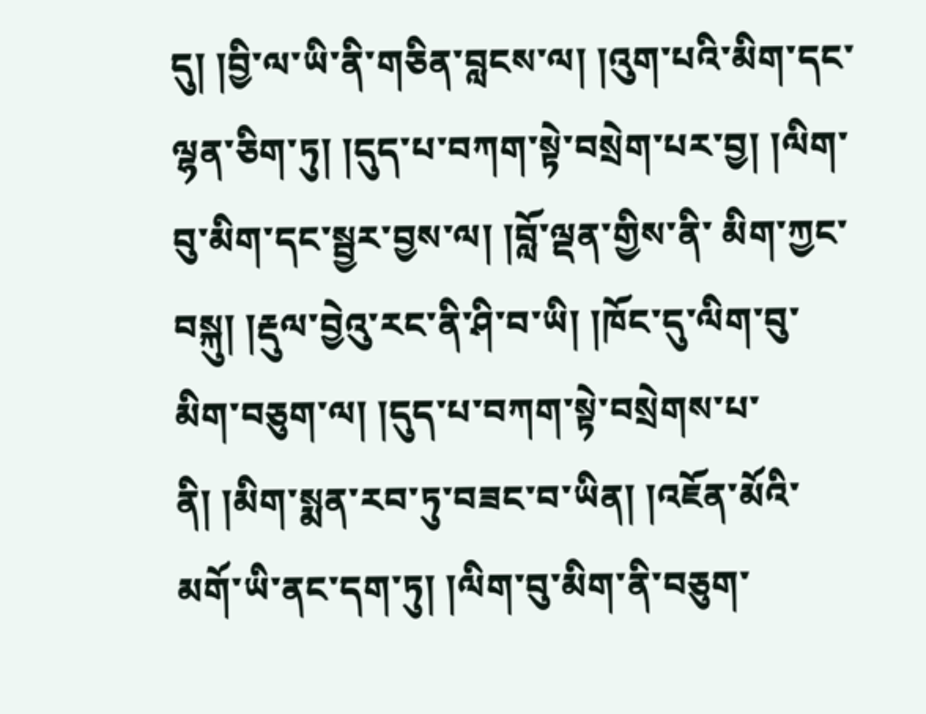དུ། །བྱི་ལ་ཡི་ནི་གཅིན་བླངས་ལ། །འུག་པའི་མིག་དང་ལྷན་ཅིག་ཏུ། །དུད་པ་བཀག་སྟེ་བསྲེག་པར་བྱ། །ལིག་བུ་མིག་དང་སྦྱར་བྱས་ལ། །བློ་ལྡན་གྱིས་ནི་ མིག་ཀྱང་བསྐུ། །རྡུལ་བྱེའུ་རང་ནི་ཤི་བ་ཡི། །ཁོང་དུ་ལིག་བུ་མིག་བཅུག་ལ། །དུད་པ་བཀག་སྟེ་བསྲེགས་པ་ནི། །མིག་སྨན་རབ་ཏུ་བཟང་བ་ཡིན། །འཇོན་མོའི་མགོ་ཡི་ནང་དག་ཏུ། །ལིག་བུ་མིག་ནི་བཅུག་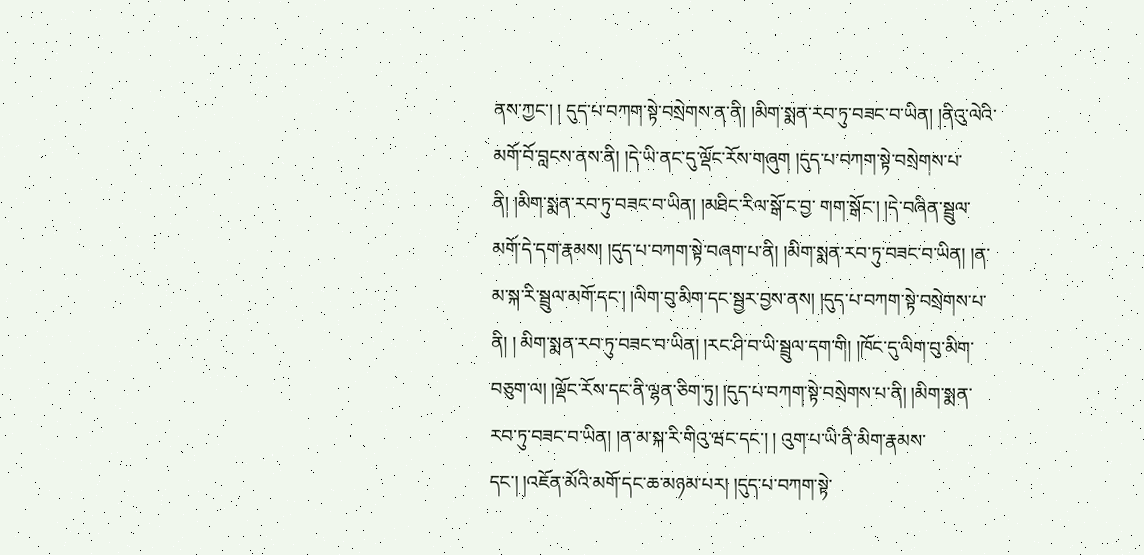ནས་ཀྱང་། ། དུད་པ་བཀག་སྟེ་བསྲེགས་ན་ནི། །མིག་སྨན་རབ་ཏུ་བཟང་བ་ཡིན། །ནིའུ་ལེའི་མགོ་བོ་བླངས་ནས་ནི། །དེ་ཡི་ནང་དུ་ལྡོང་རོས་གཞུག །དུད་པ་བཀག་སྟེ་བསྲེགས་པ་ནི། །མིག་སྨན་རབ་ཏུ་བཟང་བ་ཡིན། །མཐིང་རིལ་སྒོ་ང་བྱ་ གག་སྒོང་། །དེ་བཞིན་སྦྲུལ་མགོ་དེ་དག་རྣམས། །དུད་པ་བཀག་སྟེ་བཞག་པ་ནི། །མིག་སྨན་རབ་ཏུ་བཟང་བ་ཡིན། །ན་མ་སྐ་རི་སྦྲུལ་མགོ་དང་། །ལིག་བུ་མིག་དང་སྦྱར་བྱས་ནས། །དུད་པ་བཀག་སྟེ་བསྲེགས་པ་ནི། ། མིག་སྨན་རབ་ཏུ་བཟང་བ་ཡིན། །རང་ཤི་བ་ཡི་སྦྲུལ་དག་གི། །ཁོང་དུ་ལིག་བུ་མིག་བཅུག་ལ། །ལྡོང་རོས་དང་ནི་ལྷན་ཅིག་ཏུ། །དུད་པ་བཀག་སྟེ་བསྲེགས་པ་ནི། །མིག་སྨན་རབ་ཏུ་བཟང་བ་ཡིན། །ན་མ་སྐ་རི་གིའུ་ཝང་དང་། ། འུག་པ་ཡི་ནི་མིག་རྣམས་དང་། །འཇོན་མོའི་མགོ་དང་ཆ་མཉམ་པར། །དུད་པ་བཀག་སྟེ་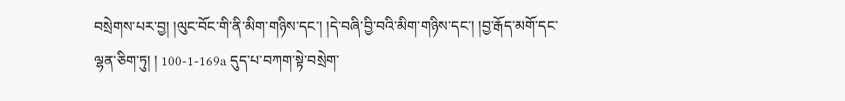བསྲེགས་པར་བྱ། །ལུང་བོང་གི་ནི་མིག་གཉིས་དང་། །དེ་བཞི་བྱི་བའི་མིག་གཉིས་དང་། །བྱ་རྒོད་མགོ་དང་ལྷན་ཅིག་ཏུ། ། 100-1-169a དུད་པ་བཀག་སྟེ་བསྲེག་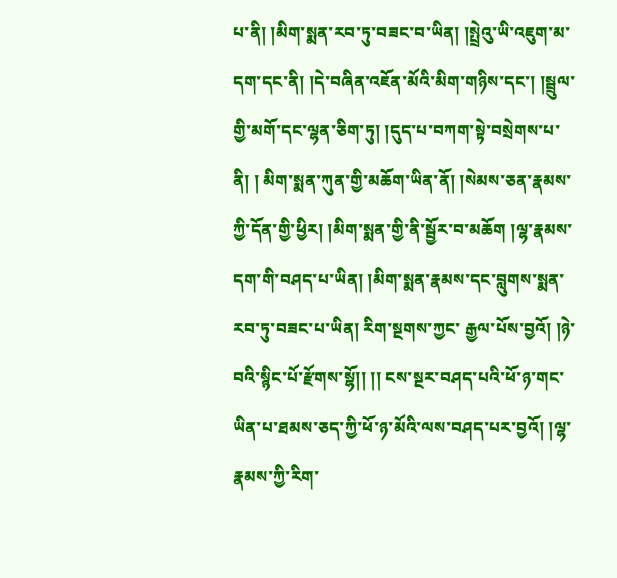པ་ནི། །མིག་སྨན་རབ་ཏུ་བཟང་བ་ཡིན། །སྤྲེའུ་ཡི་འཇུག་མ་དག་དང་ནི། །དེ་བཞིན་འཇོན་མོའི་མིག་གཉིས་དང་། །སྦྲུལ་གྱི་མགོ་དང་ལྷན་ཅིག་ཏུ། །དུད་པ་བཀག་སྟེ་བསྲེགས་པ་ནི། ། མིག་སྨན་ཀུན་གྱི་མཆོག་ཡིན་ནོ། །སེམས་ཅན་རྣམས་ཀྱི་དོན་གྱི་ཕྱིར། །མིག་སྨན་གྱི་ནི་སྦྱོར་བ་མཆོག །ལྷ་རྣམས་དག་གི་བཤད་པ་ཡིན། །མིག་སྨན་རྣམས་དང་བླུགས་སྨན་རབ་ཏུ་བཟང་པ་ཡིན། རིག་སྔགས་ཀྱང་ རྒྱལ་པོས་བྱའོ། །ཉེ་བའི་སྙིང་པོ་རྫོགས་སྷོ།། །། ངས་སྔར་བཤད་པའི་ཕོ་ཉ་གང་ཡིན་པ་ཐམས་ཅད་ཀྱི་ཕོ་ཉ་མོའི་ལས་བཤད་པར་བྱའོ། །ལྷ་རྣམས་ཀྱི་རིག་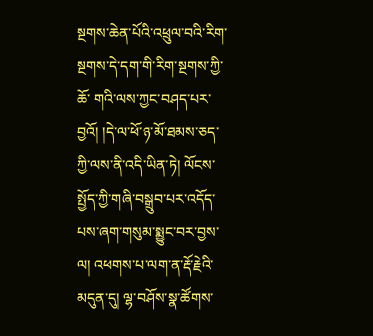སྔགས་ཆེན་པོའི་འཕྲུལ་བའི་རིག་སྔགས་དེ་དག་གི་རིག་སྔགས་ཀྱི་ཆོ་ གའི་ལས་ཀྱང་བཤད་པར་བྱའོ། །དེ་ལ་ཕོ་ཉ་མོ་ཐམས་ཅད་ཀྱི་ལས་ནི་འདི་ཡིན་ཏེ། ལོངས་སྤྱོད་ཀྱི་གཞི་བསྒྲུབ་པར་འདོད་པས་ཞག་གསུམ་སྨྱུང་བར་བྱས་ལ། འཕགས་པ་ལག་ན་རྡོ་རྗེའི་མདུན་དུ། ལྷ་བཤོས་སྣ་ཚོགས་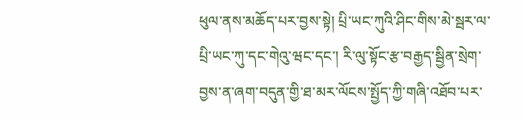ཕུལ་ནས་མཆོད་པར་བྱས་སྟེ། པྲི་ཡང་ཀུའི་ཤིང་གིས་མེ་སྦར་ལ་པྲི་ཡང་ཀུ་དང་གེའུ་ཝང་དང་། རི་ལུ་སྟོང་རྩ་བརྒྱད་སྦྱིན་སྲེག་བྱས་ན་ཞག་བདུན་གྱི་ཐ་མར་ལོངས་སྤྱོད་ཀྱི་གཞི་འཐོབ་པར་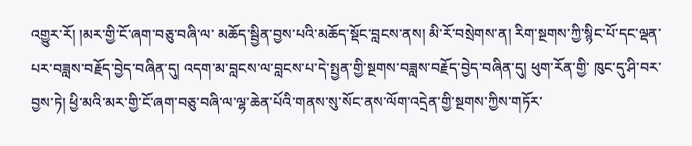འགྱུར་རོ། །མར་གྱི་ངོ་ཞག་བཅུ་བཞི་ལ་ མཆོད་སྦྱིན་བྱས་པའི་མཆོད་སྡོང་བླངས་ནས། མི་རོ་བསྲེགས་ན། རིག་སྔགས་ཀྱི་སྙིང་པོ་དང་ལྡན་པར་བཟླས་བརྗོད་བྱེད་བཞིན་དུ། འདག་མ་བླངས་ལ་བླངས་པ་དེ་སྤྱན་གྱི་སྔགས་བཟླས་བརྗོད་བྱེད་བཞིན་དུ། ཕུག་རོན་གྱི་ ཁུང་དུ་ཤི་བར་བྱས་ཏེ། ཕྱི་མའི་མར་གྱི་ངོ་ཞག་བཅུ་བཞི་ལ་ལྷ་ཆེན་པོའི་གནས་སུ་སོང་ནས་ལོག་འདྲེན་གྱི་སྔགས་ཀྱིས་གཏོར་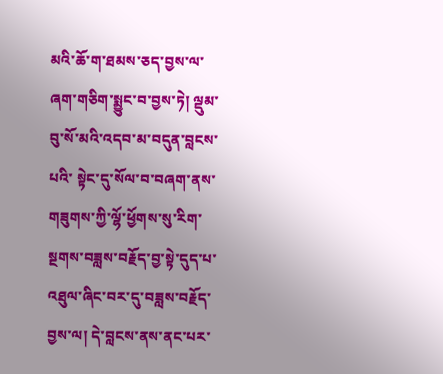མའི་ཆོ་ག་ཐམས་ཅད་བྱས་ལ་ཞག་གཅིག་སྨྱུང་བ་བྱས་ཏེ། ལྡུམ་བུ་སོ་མའི་འདབ་མ་བདུན་བླངས་པའི་ སྟེང་དུ་སོལ་བ་བཞག་ནས་གཟུགས་ཀྱི་ལྷོ་ཕྱོགས་སུ་རིག་སྔགས་བཟླས་བརྗོད་བྱ་སྟེ་དུད་པ་འཐུལ་ཞིང་བར་དུ་བཟླས་བརྗོད་བྱས་ལ། དེ་བླངས་ནས་ནང་པར་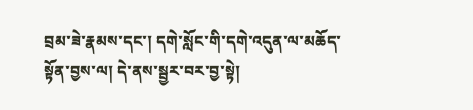བྲམ་ཟེ་རྣམས་དང་། དགེ་སློང་གི་དགེ་འདུན་ལ་མཆོད་སྟོན་བྱས་ལ། དེ་ནས་སྦྱར་བར་བྱ་སྟེ།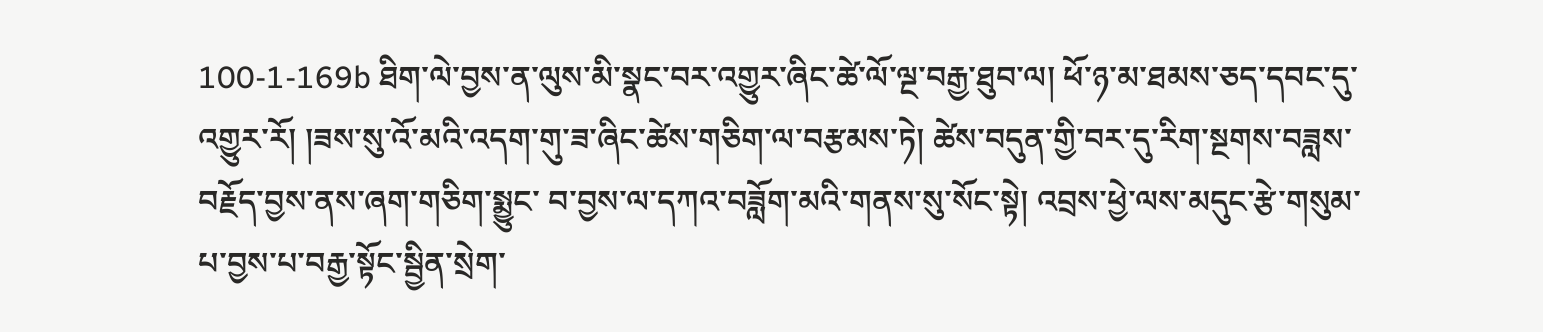100-1-169b ཐིག་ལེ་བྱས་ན་ལུས་མི་སྣང་བར་འགྱུར་ཞིང་ཚེ་ལོ་ལྔ་བརྒྱ་ཐུབ་ལ། ཕོ་ཉ་མ་ཐམས་ཅད་དབང་དུ་འགྱུར་རོ། །ཟས་སུ་འོ་མའི་འདག་གུ་ཟ་ཞིང་ཚེས་གཅིག་ལ་བརྩམས་ཏེ། ཚེས་བདུན་གྱི་བར་དུ་རིག་སྔགས་བཟླས་བརྗོད་བྱས་ནས་ཞག་གཅིག་སྨྱུང་ བ་བྱས་ལ་དཀའ་བཟློག་མའི་གནས་སུ་སོང་སྟེ། འབྲས་ཕྱེ་ལས་མདུང་རྩེ་གསུམ་པ་བྱས་པ་བརྒྱ་སྟོང་སྦྱིན་སྲེག་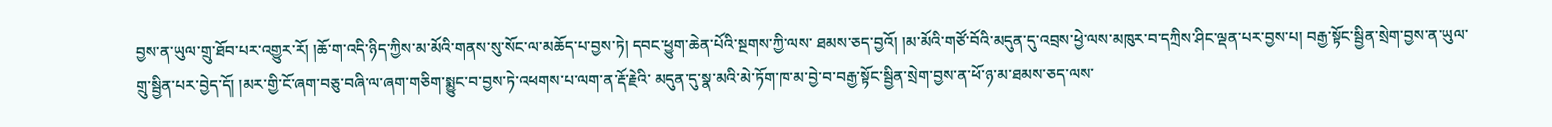བྱས་ན་ཡུལ་གྲུ་ཐོབ་པར་འགྱུར་རོ། །ཆོ་ག་འདི་ཉིད་ཀྱིས་མ་མོའི་གནས་སུ་སོང་ལ་མཆོད་པ་བྱས་ཏེ། དབང་ཕྱུག་ཆེན་པོའི་སྔགས་ཀྱི་ལས་ ཐམས་ཅད་བྱའོ། །མ་མོའི་གཙོ་བོའི་མདུན་དུ་འབྲས་ཕྱེ་ལས་མཁུར་བ་དཀྲིས་ཤིང་ལྡན་པར་བྱས་པ། བརྒྱ་སྟོང་སྦྱིན་སྲེག་བྱས་ན་ཡུལ་གྲུ་སྦྱིན་པར་བྱེད་དོ། །མར་གྱི་ངོ་ཞག་བཅུ་བཞི་ལ་ཞག་གཅིག་སྨྱུང་བ་བྱས་ཏེ་འཕགས་པ་ལག་ན་རྡོ་རྗེའི་ མདུན་དུ་སྣ་མའི་མེ་ཏོག་ཁ་མ་བྱེ་བ་བརྒྱ་སྟོང་སྦྱིན་སྲེག་བྱས་ན་ཕོ་ཉ་མ་ཐམས་ཅད་ལས་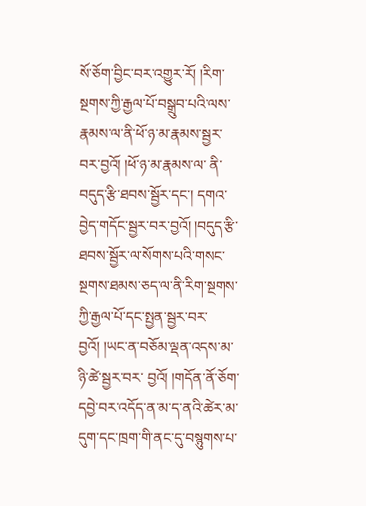སོ་ཅོག་བྱིང་བར་འགྱུར་རོ། །རིག་སྔགས་ཀྱི་རྒྱལ་པོ་བསྒྲུབ་པའི་ལས་རྣམས་ལ་ནི་ཕོ་ཉ་མ་རྣམས་སྦྱར་བར་བྱའོ། །ཕོ་ཉ་མ་རྣམས་ལ་ ནི་བདུད་རྩི་ཐབས་སྦྱོར་དང་། དགའ་བྱེད་གདོང་སྦྱར་བར་བྱའོ། །བདུད་རྩི་ཐབས་སྦྱོར་ལ་སོགས་པའི་གསང་སྔགས་ཐམས་ཅད་ལ་ནི་རིག་སྔགས་ཀྱི་རྒྱལ་པོ་དང་སྤྱན་སྦྱར་བར་བྱའོ། །ཡང་ན་བཅོམ་ལྡན་འདས་མ་ཉི་ཚེ་སྦྱར་བར་ བྱའོ། །གདོན་ནོ་ཅོག་དབྱེ་བར་འདོད་ན་མ་ད་ནའི་ཚེར་མ་དུག་དང་ཁྲག་གི་ནང་དུ་བསྙུགས་པ་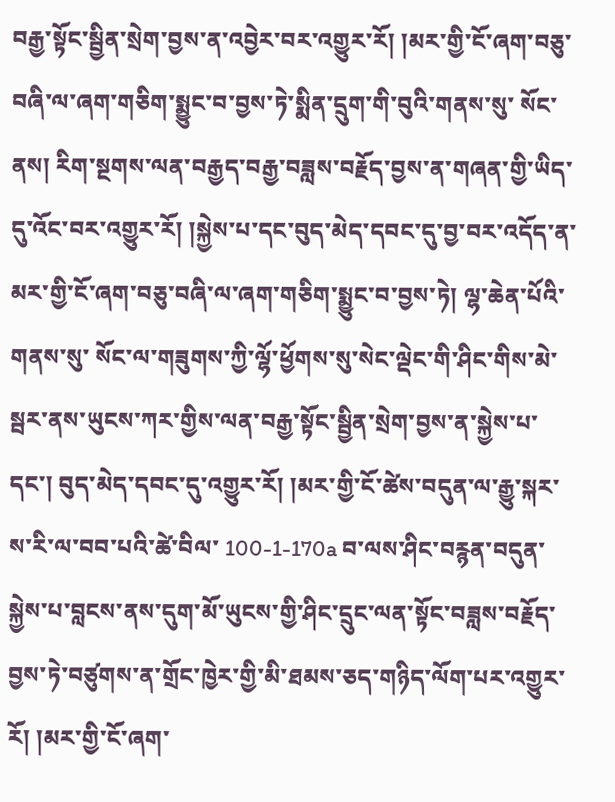བརྒྱ་སྟོང་སྦྱིན་སྲེག་བྱས་ན་འབྱེར་བར་འགྱུར་རོ། །མར་གྱི་ངོ་ཞག་བཅུ་བཞི་ལ་ཞག་གཅིག་སྨྱུང་བ་བྱས་ཏེ་སྨིན་དྲུག་གི་བུའི་གནས་སུ་ སོང་ནས། རིག་སྔགས་ལན་བརྒྱད་བརྒྱ་བཟླས་བརྗོད་བྱས་ན་གཞན་གྱི་ཡིད་དུ་འོང་བར་འགྱུར་རོ། །སྐྱེས་པ་དང་བུད་མེད་དབང་དུ་བྱ་བར་འདོད་ན་མར་གྱི་ངོ་ཞག་བཅུ་བཞི་ལ་ཞག་གཅིག་སྨྱུང་བ་བྱས་ཏེ། ལྷ་ཆེན་པོའི་གནས་སུ་ སོང་ལ་གཟུགས་ཀྱི་ལྷོ་ཕྱོགས་སུ་སེང་ལྡེང་གི་ཤིང་གིས་མེ་སྦར་ནས་ཡུངས་ཀར་གྱིས་ལན་བརྒྱ་སྟོང་སྦྱིན་སྲེག་བྱས་ན་སྐྱེས་པ་དང་། བུད་མེད་དབང་དུ་འགྱུར་རོ། །མར་གྱི་ངོ་ཚེས་བདུན་ལ་རྒྱུ་སྐར་ས་རི་ལ་བབ་པའི་ཚེ་བིལ་ 100-1-170a བ་ལས་ཤིང་བརྙན་བདུན་སྐྱེས་པ་བླངས་ནས་དུག་མོ་ཡུངས་གྱི་ཤིང་དྲུང་ལན་སྟོང་བཟླས་བརྗོད་བྱས་ཏེ་བཙུགས་ན་གྲོང་ཁྱེར་གྱི་མི་ཐམས་ཅད་གཉིད་ལོག་པར་འགྱུར་རོ། །མར་གྱི་ངོ་ཞག་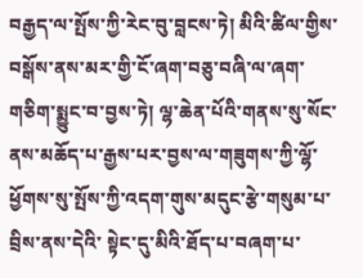བརྒྱད་ལ་སྤོས་ཀྱི་རེང་བུ་བླངས་ཏེ། མིའི་ཚིལ་གྱིས་བསྒོས་ནས་མར་གྱི་ངོ་ཞག་བཅུ་བཞི་ལ་ཞག་གཅིག་སྨྱུང་བ་བྱས་ཏེ། ལྷ་ཆེན་པོའི་གནས་སུ་སོང་ནས་མཆོད་པ་རྒྱས་པར་བྱས་ལ་གཟུགས་ཀྱི་ལྷོ་ཕྱོགས་སུ་སྤོས་ཀྱི་འདག་གུས་མདུང་རྩེ་གསུམ་པ་བྲིས་ནས་དེའི་ སྟེང་དུ་མིའི་ཐོད་པ་བཞག་པ་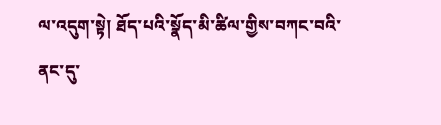ལ་འདུག་སྟེ། ཐོད་པའི་སྣོད་མི་ཚིལ་གྱིས་བཀང་བའི་ནང་དུ་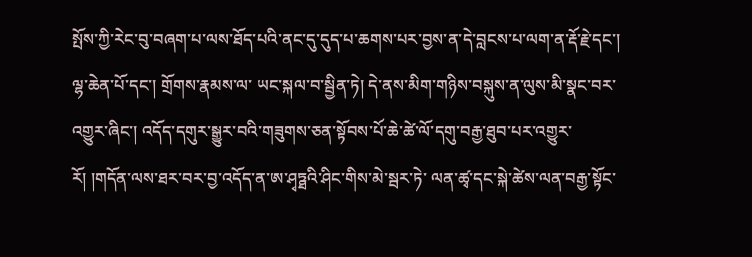སྤོས་ཀྱི་རེང་བུ་བཞག་པ་ལས་ཐོད་པའི་ནང་དུ་དུད་པ་ཆགས་པར་བྱས་ན་དེ་བླངས་པ་ལག་ན་རྡོ་རྗེ་དང་། ལྷ་ཆེན་པོ་དང་། གྲོགས་རྣམས་ལ་ ཡང་སྐལ་བ་སྦྱིན་ཏེ། དེ་ནས་མིག་གཉིས་བསྐུས་ན་ལུས་མི་སྣང་བར་འགྱུར་ཞིང་། འདོད་དགུར་སྒྱུར་བའི་གཟུགས་ཅན་སྟོབས་པོ་ཆེ་ཚེ་ལོ་དགུ་བརྒྱ་ཐུབ་པར་འགྱུར་རོ། །གདོན་ལས་ཐར་བར་བྱ་འདོད་ན་ཨ་ཤྭཏྠའི་ཤིང་གིས་མེ་སྦར་ཏེ་ ལན་ཚྭ་དང་སྐེ་ཚེས་ལན་བརྒྱ་སྟོང་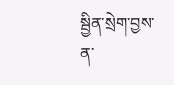སྦྱིན་སྲེག་བྱས་ན་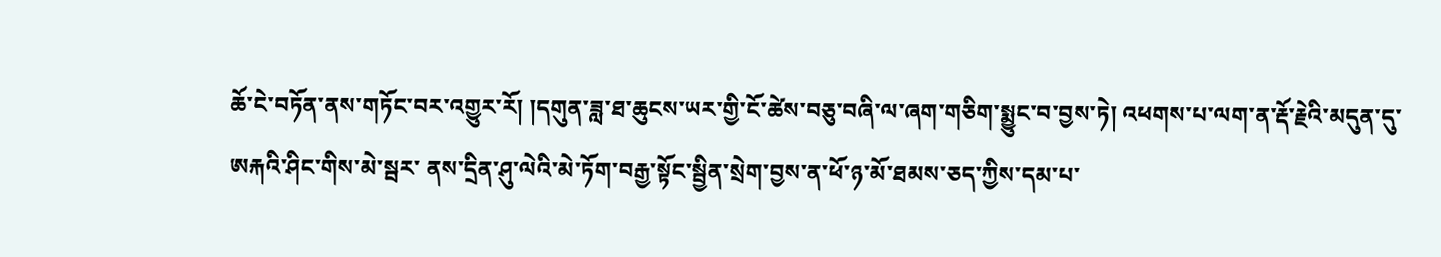ཆོ་ངེ་བཏོན་ནས་གཏོང་བར་འགྱུར་རོ། །དགུན་ཟླ་ཐ་ཆུངས་ཡར་གྱི་ངོ་ཚེས་བཅུ་བཞི་ལ་ཞག་གཅིག་སྨྱུང་བ་བྱས་ཏེ། འཕགས་པ་ལག་ན་རྡོ་རྗེའི་མདུན་དུ་ཨརྐའི་ཤིང་གིས་མེ་སྦར་ ནས་དྲིན་ཤུ་ལེའི་མེ་ཏོག་བརྒྱ་སྟོང་སྦྱིན་སྲེག་བྱས་ན་ཕོ་ཉ་མོ་ཐམས་ཅད་ཀྱིས་དམ་པ་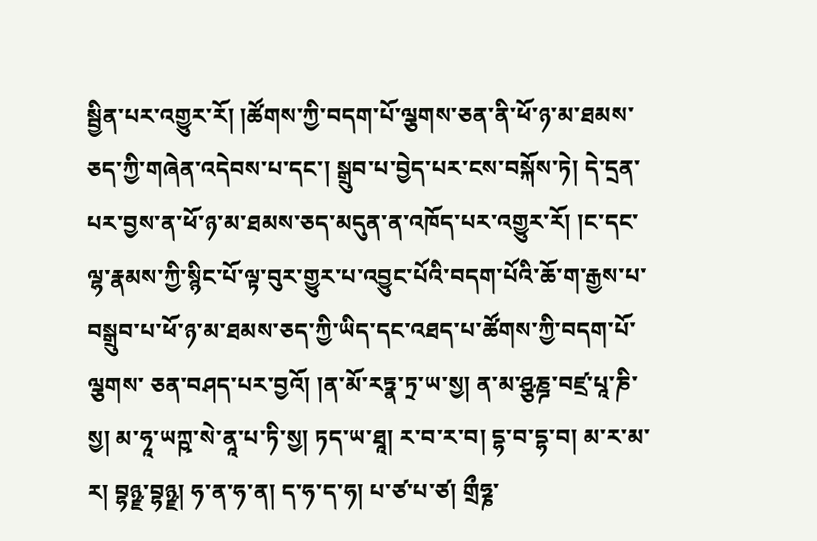སྦྱིན་པར་འགྱུར་རོ། །ཚོགས་ཀྱི་བདག་པོ་ལྕགས་ཅན་ནི་ཕོ་ཉ་མ་ཐམས་ཅད་ཀྱི་གཞེན་འདེབས་པ་དང་། སྒྲུབ་པ་བྱེད་པར་ངས་བསྐོས་ཏེ། དེ་དྲན་པར་བྱས་ན་ཕོ་ཉ་མ་ཐམས་ཅད་མདུན་ན་འཁོད་པར་འགྱུར་རོ། །ང་དང་ལྷ་རྣམས་ཀྱི་སྙིང་པོ་ལྟ་བུར་གྱུར་པ་འབྱུང་པོའི་བདག་པོའི་ཆོ་ག་རྒྱས་པ་བསྒྲུབ་པ་ཕོ་ཉ་མ་ཐམས་ཅད་ཀྱི་ཡིད་དང་འཐད་པ་ཚོགས་ཀྱི་བདག་པོ་ལྕགས་ ཅན་བཤད་པར་བྱའོ། །ན་མོ་རཏྣ་ཏྲ་ཡ་སྱ། ན་མ་ཤྩཎྜ་བཛྲ་པཱ་ཎི་སྱ། མ་ཧཱ་ཡཀྵ་སེ་ནཱ་པ་ཏི་སྱ། ཏད་ཡ་ཐཱ། ར་བ་ར་བ། དྷ་བ་དྷ་བ། མ་ར་མ་ར། བྷཉྫ་བྷཉྫ། ཧ་ན་ཧ་ན། ད་ཧ་ད་ཧ། པ་ཙ་པ་ཙ། གྲྀཧྞ་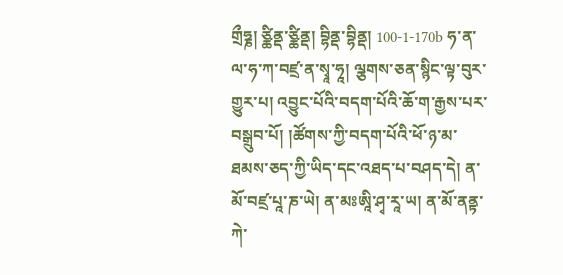གྲྀཧྞ། ཙྪིནྡ་ཙྪིནྡ། བྷིནྡ་བྷིནྡ། 100-1-170b ཧ་ན་ལ་ཧ་ཀ་བཛྲ་ན་སྭཱ་ཧཱ། ལྕགས་ཅན་སྙིང་ལྟ་བུར་གྱུར་པ། འབྱུང་པོའི་བདག་པོའི་ཆོ་ག་རྒྱས་པར་བསྒྲུབ་པོ། །ཚོགས་ཀྱི་བདག་པོའི་ཕོ་ཉ་མ་ཐམས་ཅད་ཀྱི་ཡིད་དང་འཐད་པ་བཤད་དེ། ན་མོ་བཛྲ་པཱ་ཎ་ཡེ། ན་མཿཨཱི་ཤྭ་རཱ་ཡ། ན་མོ་ནནྟ་ཀེ་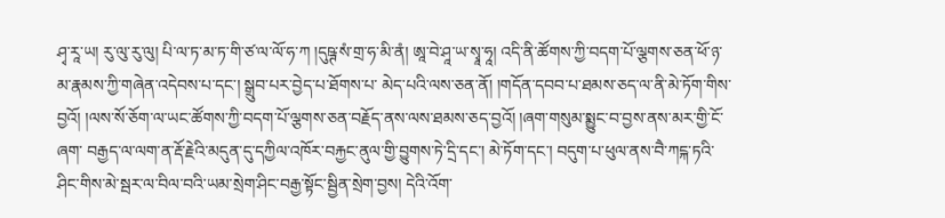ཤྭ་རཱ་ཡ། རུ་ལུ་རུ་ལུ། པི་ལ་ཏ་མ་ཏ་གི་ཙ་ལ་ལོ་ཧ་ཀ །དུཥྚ་སཾ་གྲ་ཧ་མི་ནཾ། ཨཱ་བེ་ཤཱ་ཡ་སྭཱ་ཧཱ། འདི་ནི་ཚོགས་ཀྱི་བདག་པོ་ལྕགས་ཅན་ཕོ་ཉ་མ་རྣམས་ཀྱི་གཞེན་འདེབས་པ་དང་། སྒྲུབ་པར་བྱེད་པ་ཐོགས་པ་ མེད་པའི་ལས་ཅན་ནོ། །གདོན་དབབ་པ་ཐམས་ཅད་ལ་ནི་མེ་ཏོག་གིས་བྱའོ། །ལས་སོ་ཅོག་ལ་ཡང་ཚོགས་ཀྱི་བདག་པོ་ལྕགས་ཅན་བརྗོད་ནས་ལས་ཐམས་ཅད་བྱའོ། །ཞག་གསུམ་སྨྱུང་བ་བྱས་ནས་མར་གྱི་ངོ་ཞག་ བརྒྱད་ལ་ལག་ན་རྡོ་རྗེའི་མདུན་དུ་དཀྱིལ་འཁོར་བརྐྱང་ནུལ་གྱི་བྱུགས་ཏེ་དྲི་དང་། མེ་ཏོག་དང་། བདུག་པ་ཕུལ་ནས་བཻ་ཀངྐ་ཏའི་ཤིང་གིས་མེ་སྦར་ལ་བིལ་བའི་ཡམ་སྲེག་ཤིང་བརྒྱ་སྟོང་སྦྱིན་སྲེག་བྱས། དེའི་འོག་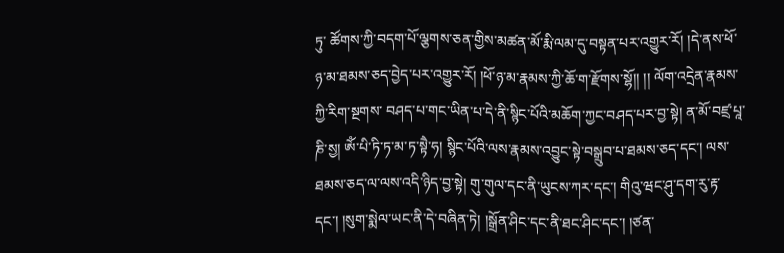ཏུ་ ཚོགས་ཀྱི་བདག་པོ་ལྕགས་ཅན་གྱིས་མཚན་མོ་རྨི་ལམ་དུ་བསྟན་པར་འགྱུར་རོ། །དེ་ནས་ཕོ་ཉ་མ་ཐམས་ཅད་བྱེད་པར་འགྱུར་རོ། །ཕོ་ཉ་མ་རྣམས་ཀྱི་ཆོ་ག་རྫོགས་སྷོ།། །། ལོག་འདྲེན་རྣམས་ཀྱི་རིག་སྔགས་ བཤད་པ་གང་ཡིན་པ་དེ་ནི་སྙིང་པོའི་མཆོག་ཀྱང་བཤད་པར་བྱ་སྟེ། ན་མོ་བཛྲ་པཱ་ཎི་སྱ། ཨོཾ་པི་ཏི་ཏ་མ་ཏ་སྟཻ་ཧ། སྙིང་པོའི་ལས་རྣམས་འབྱུང་སྟེ་བསྒྲུབ་པ་ཐམས་ཅད་དང་། ལས་ཐམས་ཅད་ལ་ལས་འདི་ཉིད་བྱ་སྟེ། གུ་གུལ་དང་ནི་ཡུངས་ཀར་དང་། གིའུ་ཝང་ཤུ་དག་རུ་རྟ་དང་། །སུག་སྨེལ་ཡང་ནི་དེ་བཞིན་ཏེ། །སྒྲོན་ཤིང་དང་ནི་ཐང་ཤིང་དང་། །ཙན་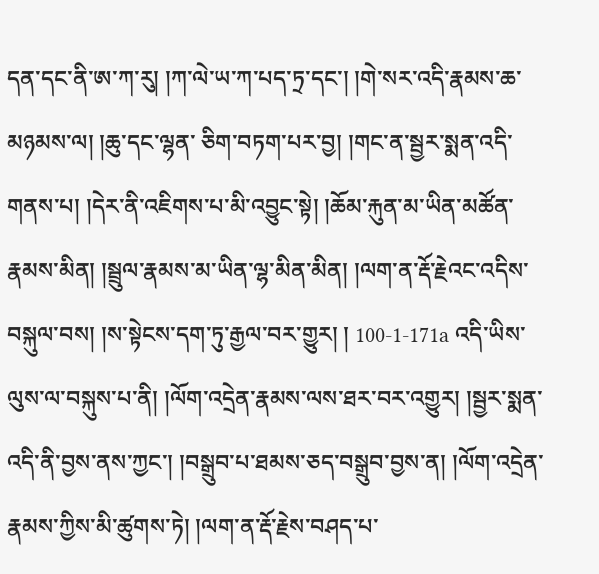དན་དང་ནི་ཨ་ཀ་རུ། །ཀ་ལེ་ཡ་ཀ་པད་ཏྲ་དང་། །གེ་སར་འདི་རྣམས་ཆ་མཉམས་ལ། །ཆུ་དང་ལྷན་ ཅིག་བཏག་པར་བྱ། །གང་ན་སྦྱར་སྨན་འདི་གནས་པ། །དེར་ནི་འཇིགས་པ་མི་འབྱུང་སྟེ། །ཆོམ་རྐུན་མ་ཡིན་མཚོན་རྣམས་མིན། །སྦྲུལ་རྣམས་མ་ཡིན་ལྷ་མིན་མིན། །ལག་ན་རྡོ་རྗེའང་འདིས་བསྐུལ་བས། །ས་སྟེངས་དག་ཏུ་རྒྱལ་བར་གྱུར། ། 100-1-171a འདི་ཡིས་ལུས་ལ་བསྐུས་པ་ནི། །ལོག་འདྲེན་རྣམས་ལས་ཐར་བར་འགྱུར། །སྦྱར་སྨན་འདི་ནི་བྱས་ནས་ཀྱང་། །བསྒྲུབ་པ་ཐམས་ཅད་བསྒྲུབ་བྱས་ན། །ལོག་འདྲེན་རྣམས་ཀྱིས་མི་ཚུགས་ཏེ། །ལག་ན་རྡོ་རྗེས་བཤད་པ་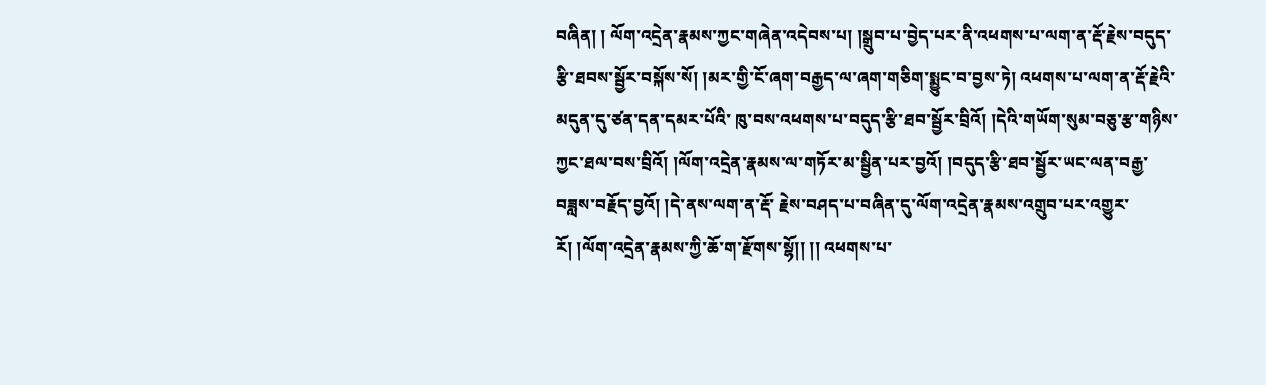བཞིན། ། ལོག་འདྲེན་རྣམས་ཀྱང་གཞེན་འདེབས་པ། །སྒྲུབ་པ་བྱེད་པར་ནི་འཕགས་པ་ལག་ན་རྡོ་རྗེས་བདུད་རྩི་ཐབས་སྦྱོར་བསྐོས་སོ། །མར་གྱི་ངོ་ཞག་བརྒྱད་ལ་ཞག་གཅིག་སྨྱུང་བ་བྱས་ཏེ། འཕགས་པ་ལག་ན་རྡོ་རྗེའི་མདུན་དུ་ཙན་དན་དམར་པོའི་ ཁུ་བས་འཕགས་པ་བདུད་རྩི་ཐབ་སྦྱོར་བྲིའོ། །དེའི་གཡོག་སུམ་བཅུ་རྩ་གཉིས་ཀྱང་ཐལ་བས་བྲིའོ། །ལོག་འདྲེན་རྣམས་ལ་གཏོར་མ་སྦྱིན་པར་བྱའོ། །བདུད་རྩི་ཐབ་སྦྱོར་ཡང་ལན་བརྒྱ་བཟླས་བརྗོད་བྱའོ། །དེ་ནས་ལག་ན་རྡོ་ རྗེས་བཤད་པ་བཞིན་དུ་ལོག་འདྲེན་རྣམས་འགྲུབ་པར་འགྱུར་རོ། །ལོག་འདྲེན་རྣམས་ཀྱི་ཆོ་ག་རྫོགས་སྷོ།། །། འཕགས་པ་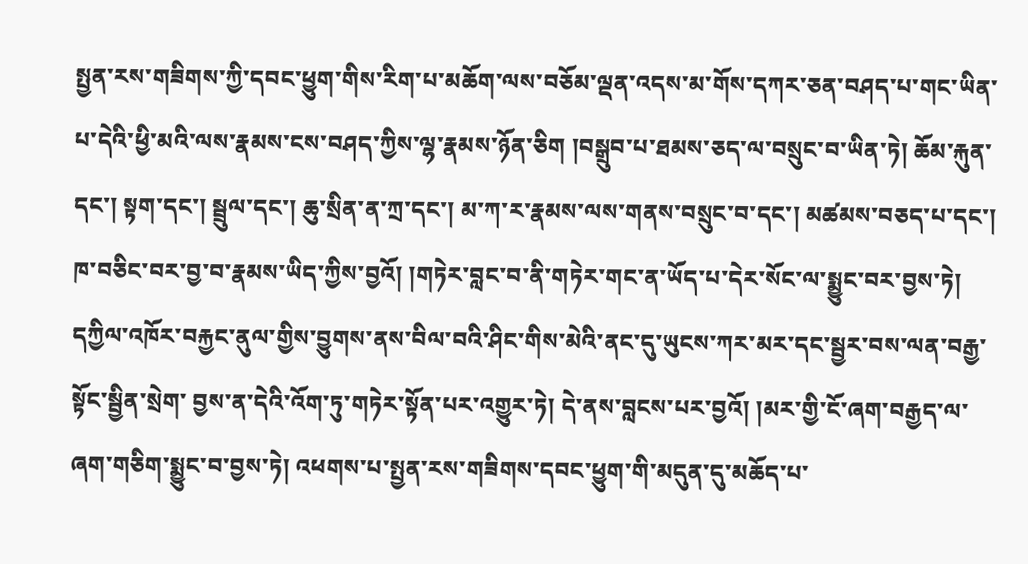སྤྱན་རས་གཟིགས་ཀྱི་དབང་ཕྱུག་གིས་རིག་པ་མཆོག་ལས་བཅོམ་ལྡན་འདས་མ་གོས་དཀར་ཅན་བཤད་པ་གང་ཡིན་ པ་དེའི་ཕྱི་མའི་ལས་རྣམས་ངས་བཤད་ཀྱིས་ལྷ་རྣམས་ཉོན་ཅིག །བསྒྲུབ་པ་ཐམས་ཅད་ལ་བསྲུང་བ་ཡིན་ཏེ། ཆོམ་རྐུན་དང་། སྟག་དང་། སྦྲུལ་དང་། ཆུ་སྲིན་ན་ཀྲ་དང་། མ་ཀ་ར་རྣམས་ལས་གནས་བསྲུང་བ་དང་། མཚམས་བཅད་པ་དང་། ཁ་བཅིང་བར་བྱ་བ་རྣམས་ཡིད་ཀྱིས་བྱའོ། །གཏེར་བླང་བ་ནི་གཏེར་གང་ན་ཡོད་པ་དེར་སོང་ལ་སྨྱུང་བར་བྱས་ཏེ། དཀྱིལ་འཁོར་བརྐྱང་ནུལ་གྱིས་བྱུགས་ནས་བིལ་བའི་ཤིང་གིས་མེའི་ནང་དུ་ཡུངས་ཀར་མར་དང་སྦྱར་བས་ལན་བརྒྱ་སྟོང་སྦྱིན་སྲེག་ བྱས་ན་དེའི་འོག་ཏུ་གཏེར་སྟོན་པར་འགྱུར་ཏེ། དེ་ནས་བླངས་པར་བྱའོ། །མར་གྱི་ངོ་ཞག་བརྒྱད་ལ་ཞག་གཅིག་སྨྱུང་བ་བྱས་ཏེ། འཕགས་པ་སྤྱན་རས་གཟིགས་དབང་ཕྱུག་གི་མདུན་དུ་མཆོད་པ་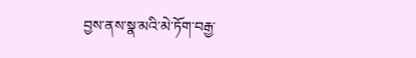བྱས་ནས་སྣ་མའི་མེ་ཏོག་བརྒྱ་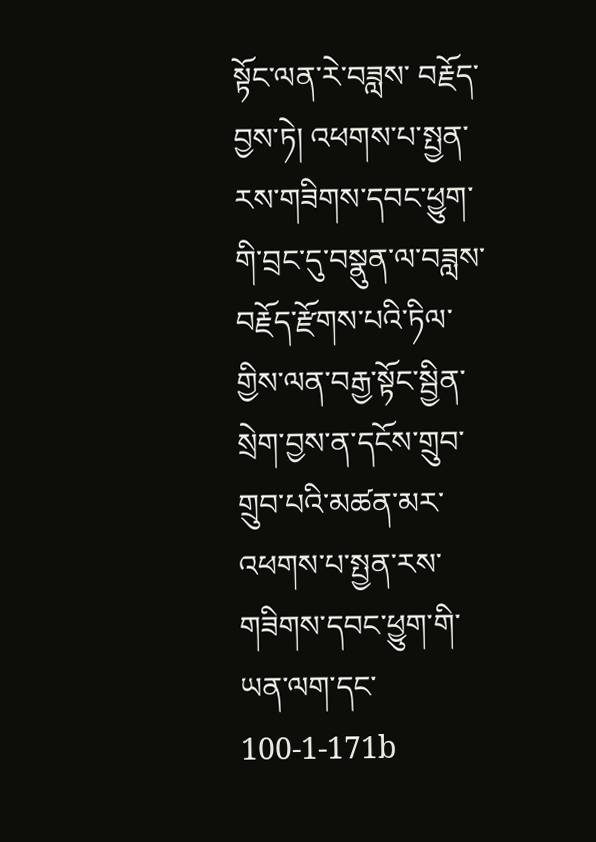སྟོང་ལན་རེ་བཟླས་ བརྗོད་བྱས་ཏེ། འཕགས་པ་སྤྱན་རས་གཟིགས་དབང་ཕྱུག་གི་བྲང་དུ་བསྣུན་ལ་བཟླས་བརྗོད་རྫོགས་པའི་ཏིལ་གྱིས་ལན་བརྒྱ་སྟོང་སྦྱིན་སྲེག་བྱས་ན་དངོས་གྲུབ་གྲུབ་པའི་མཚན་མར་འཕགས་པ་སྤྱན་རས་གཟིགས་དབང་ཕྱུག་གི་ཡན་ལག་དང་ 100-1-171b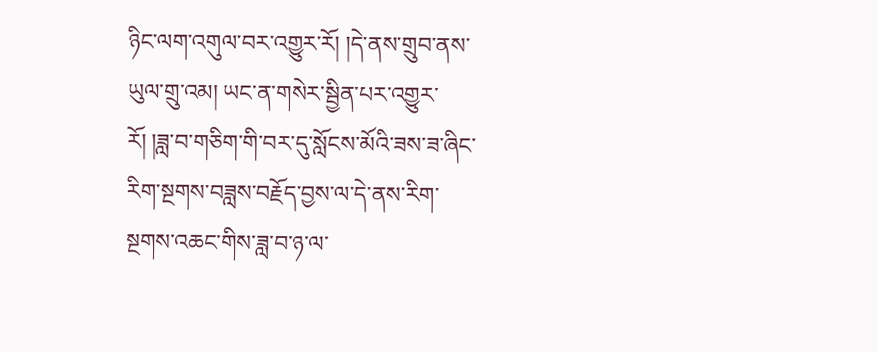ཉིང་ལག་འགུལ་བར་འགྱུར་རོ། །དེ་ནས་གྲུབ་ནས་ཡུལ་གྲུ་འམ། ཡང་ན་གསེར་སྦྱིན་པར་འགྱུར་རོ། །ཟླ་བ་གཅིག་གི་བར་དུ་སློངས་མོའི་ཟས་ཟ་ཞིང་རིག་སྔགས་བཟླས་བརྗོད་བྱས་ལ་དེ་ནས་རིག་སྔགས་འཆང་གིས་ཟླ་བ་ཉ་ལ་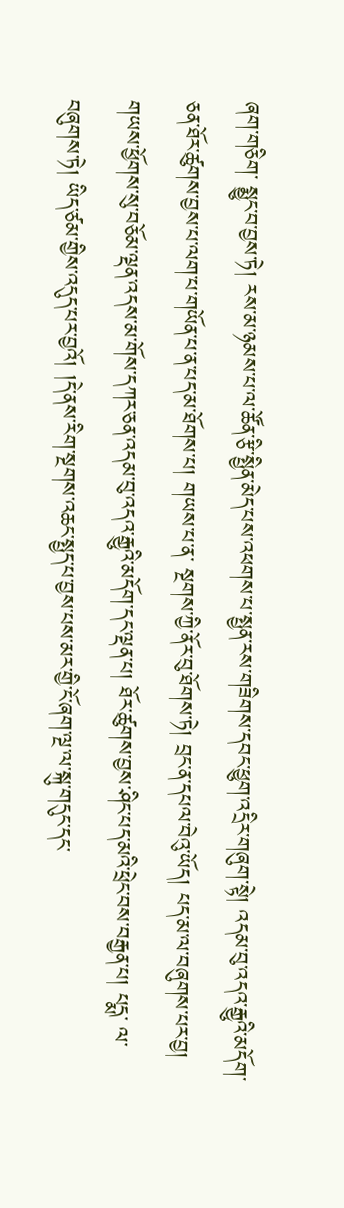ཞག་གཅིག་ སྨྱུང་བ་བྱས་ཏེ། རས་མ་ཉམས་པ་ལ་ཚོན་རྩི་སྤྱིན་མེད་པས་འཕགས་པ་སྤྱན་རས་གཟིགས་དབང་ཕྱུག་འདྲིར་གཞུག་སྟེ། འདམ་བུ་འདའ་རྒྱུའི་མདོག་ཅན་ཐོར་ཚུགས་བྱས་པ་ལག་པ་གཡོན་པ་ན་པད་མ་ཐོགས་པ། གཡས་པ་ན་ སྔགས་ཀྱི་ནོར་བུ་ཐོགས་ཏེ། བྲང་ན་དཔལ་བེའུ་ཡོད། པད་མ་ལ་བཞུགས་པར་བྱ། གཡས་ཕྱོགས་སུ་བཅོམ་ལྡན་འདས་མ་གོས་དཀར་ཅན་འདམ་བུ་འདའ་རྒྱུའི་མདོག་དང་ལྡན་པ། ཐོར་ཚུགས་བྱས་ཤིང་པད་མའི་ཕྲེང་བས་བརྒྱན་པ། པདྨ་ ལ་བཞུགས་ཏེ། ཡིད་ཙམ་གྱིས་འདུད་པར་བྱའོ། །དེ་ནས་རིག་སྔགས་འཆང་སྤྱད་པ་བྱས་པས་མར་གྱི་ངོ་ཞག་ལྔ་ལ་སྐུ་གདུང་དང་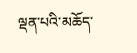ལྡན་པའི་མཆོད་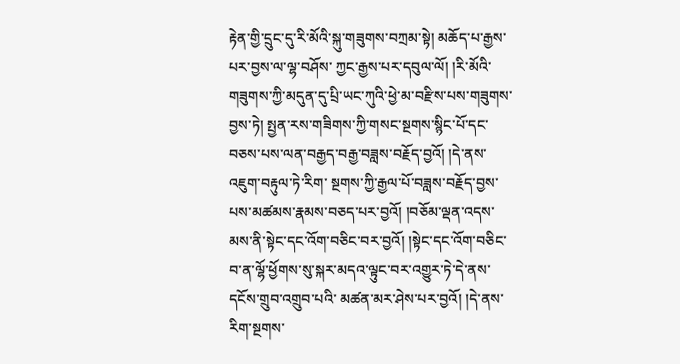རྟེན་གྱི་དྲུང་དུ་རི་མོའི་སྐུ་གཟུགས་བཀྲམ་སྟེ། མཆོད་པ་རྒྱས་པར་བྱས་ལ་ལྷ་བཤོས་ ཀྱང་རྒྱས་པར་དབུལ་ལོ། །རི་མོའི་གཟུགས་ཀྱི་མདུན་དུ་པྲི་ཡང་ཀུའི་ཕྱེ་མ་བརྫིས་པས་གཟུགས་བྱས་ཏེ། སྤྱན་རས་གཟིགས་ཀྱི་གསང་སྔགས་སྙིང་པོ་དང་བཅས་པས་ལན་བརྒྱད་བརྒྱ་བཟླས་བརྗོད་བྱའོ། །དེ་ནས་འཇུག་བརྟུལ་ཏེ་རིག་ སྔགས་ཀྱི་རྒྱལ་པོ་བཟླས་བརྗོད་བྱས་པས་མཚམས་རྣམས་བཅད་པར་བྱའོ། །བཅོམ་ལྡན་འདས་མས་ནི་སྟེང་དང་འོག་བཅིང་བར་བྱའོ། །སྟེང་དང་འོག་བཅིང་བ་ན་ལྷོ་ཕྱོགས་སུ་སྐར་མདའ་ལྟུང་བར་འགྱུར་ཏེ་དེ་ནས་དངོས་གྲུབ་འགྲུབ་པའི་ མཚན་མར་ཤེས་པར་བྱའོ། །དེ་ནས་རིག་སྔགས་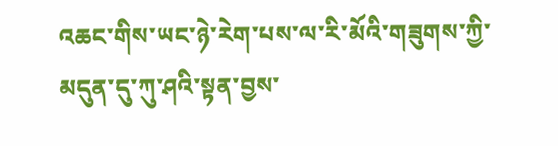འཆང་གིས་ཡང་ཉེ་རེག་པས་ལ་རི་མོའི་གཟུགས་ཀྱི་མདུན་དུ་ཀུ་ཤའི་སྟན་བྱས་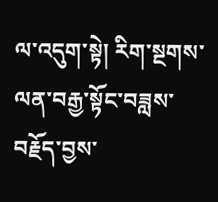ལ་འདུག་སྟེ། རིག་སྔགས་ལན་བརྒྱ་སྟོང་བཟླས་བརྗོད་བྱས་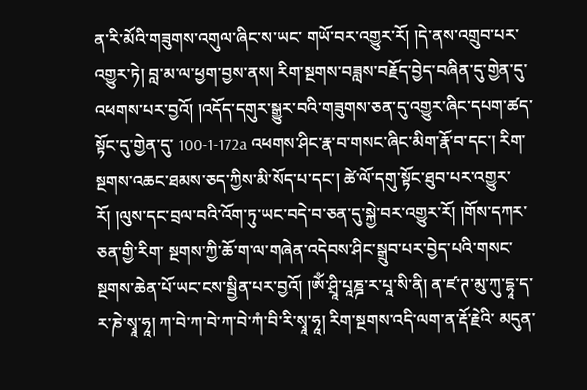ན་རི་མོའི་གཟུགས་འགུལ་ཞིང་ས་ཡང་ གཡོ་བར་འགྱུར་རོ། །དེ་ནས་འགྲུབ་པར་འགྱུར་ཏེ། བླ་མ་ལ་ཕྱག་བྱས་ནས། རིག་སྔགས་བཟླས་བརྗོད་བྱེད་བཞིན་དུ་གྱེན་དུ་འཕགས་པར་བྱའོ། །འདོད་དགུར་སྒྱུར་བའི་གཟུགས་ཅན་དུ་འགྱུར་ཞིང་དཔག་ཚད་སྟོང་དུ་གྱེན་དུ་ 100-1-172a འཕགས་ཤིང་རྣ་བ་གསང་ཞིང་མིག་རྣོ་བ་དང་། རིག་སྔགས་འཆང་ཐམས་ཅད་ཀྱིས་མི་སོད་པ་དང་། ཚེ་ལོ་དགུ་སྟོང་ཐུབ་པར་འགྱུར་རོ། །ལུས་དང་བྲལ་བའི་འོག་ཏུ་ཡང་བདེ་བ་ཅན་དུ་སྐྱེ་བར་འགྱུར་རོ། །གོས་དཀར་ཅན་གྱི་རིག་ སྔགས་ཀྱི་ཆོ་ག་ལ་གཞེན་འདེབས་ཤིང་སྒྲུབ་པར་བྱེད་པའི་གསང་སྔགས་ཆེན་པོ་ཡང་ངས་སྦྱིན་པར་བྱའོ། །ཨོཾ་ཤྲཱི་པཱཎྜ་ར་པཱ་སི་ནི། ན་ཛ་ཊ་མུ་ཀུ་དྷཱ་ད་ར་ཎེ་སྭཱ་ཧཱ། ཀ་བེ་ཀ་བེ་ཀ་བེ་ཀཾ་བི་རི་སྭཱ་ཧཱ། རིག་སྔགས་འདི་ལག་ན་རྡོ་རྗེའི་ མདུན་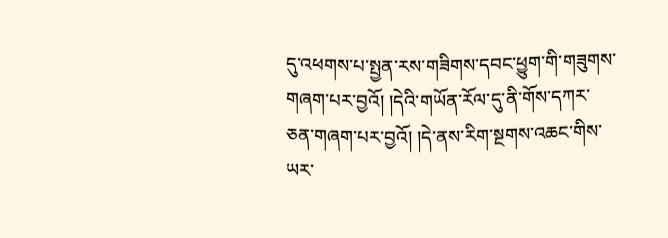དུ་འཕགས་པ་སྤྱན་རས་གཟིགས་དབང་ཕྱུག་གི་གཟུགས་གཞག་པར་བྱའོ། །དེའི་གཡོན་རོལ་དུ་ནི་གོས་དཀར་ཅན་གཞག་པར་བྱའོ། །དེ་ནས་རིག་སྔགས་འཆང་གིས་ཡར་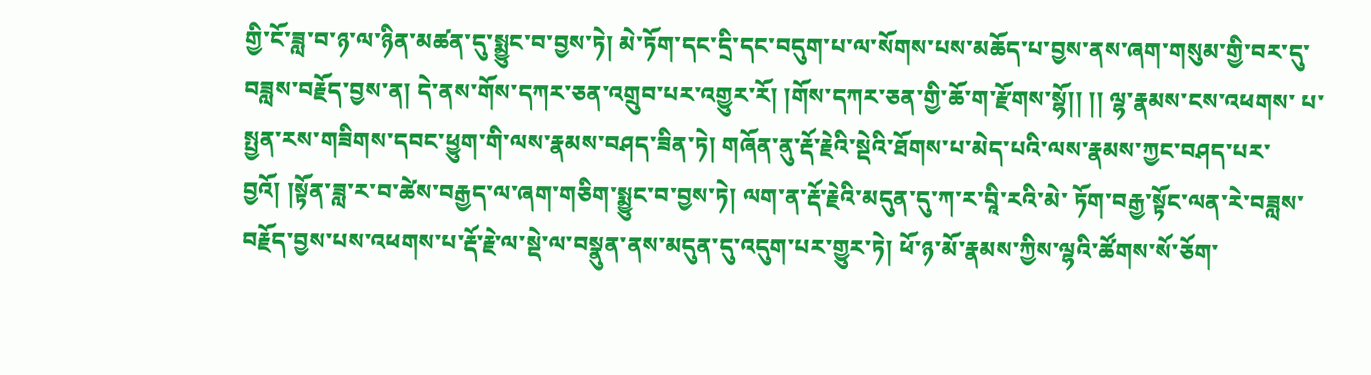གྱི་ངོ་ཟླ་བ་ཉ་ལ་ཉིན་མཚན་དུ་སྨྱུང་བ་བྱས་ཏེ། མེ་ཏོག་དང་དྲི་དང་བདུག་པ་ལ་སོགས་པས་མཆོད་པ་བྱས་ནས་ཞག་གསུམ་གྱི་བར་དུ་བཟླས་བརྗོད་བྱས་ན། དེ་ནས་གོས་དཀར་ཅན་འགྲུབ་པར་འགྱུར་རོ། །གོས་དཀར་ཅན་གྱི་ཆོ་ག་རྫོགས་སྷོ།། །། ལྷ་རྣམས་ངས་འཕགས་ པ་སྤྱན་རས་གཟིགས་དབང་ཕྱུག་གི་ལས་རྣམས་བཤད་ཟིན་ཏེ། གཞོན་ནུ་རྡོ་རྗེའི་སྡེའི་ཐོགས་པ་མེད་པའི་ལས་རྣམས་ཀྱང་བཤད་པར་བྱའོ། །སྟོན་ཟླ་ར་བ་ཚེས་བརྒྱད་ལ་ཞག་གཅིག་སྨྱུང་བ་བྱས་ཏེ། ལག་ན་རྡོ་རྗེའི་མདུན་དུ་ཀ་ར་བཱི་རའི་མེ་ ཏོག་བརྒྱ་སྟོང་ལན་རེ་བཟླས་བརྗོད་བྱས་པས་འཕགས་པ་རྡོ་རྗེ་ལ་སྡེ་ལ་བསྣུན་ནས་མདུན་དུ་འདུག་པར་གྱུར་ཏེ། ཕོ་ཉ་མོ་རྣམས་ཀྱིས་ལྷའི་ཚོགས་སོ་ཅོག་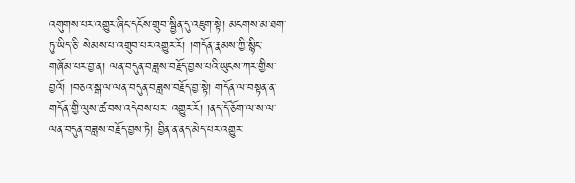འགུགས་པར་འགྱུར་ཞིང་དངོས་གྲུབ་སྦྱིན་དུ་འཇུག་སྟེ། མངགས་མ་ཐག་ཏུ་ཡིད་ཅི་ སེམས་པ་འགྲུབ་པར་འགྱུར་རོ། །གདོན་རྣམས་ཀྱི་སྙིང་གཞོམ་པར་བྱ་ན། ལན་བདུན་བཟླས་བརྗོད་བྱས་པའི་ཡུངས་ཀར་གྱིས་བྱའོ། །བཅའ་སྒ་ལ་ལན་བདུན་བཟླས་བརྗོད་བྱ་སྟེ། གདོན་ལ་བསྟན་ན་གདོན་གྱི་ལུས་ཚ་བས་འདེབས་པར་ འགྱུར་རོ། །ནད་དོ་ཅོག་ལ་ས་ལ་ལན་བདུན་བཟླས་བརྗོད་བྱས་ཏེ། བྱིན་ན་ནད་མེད་པར་འགྱུར་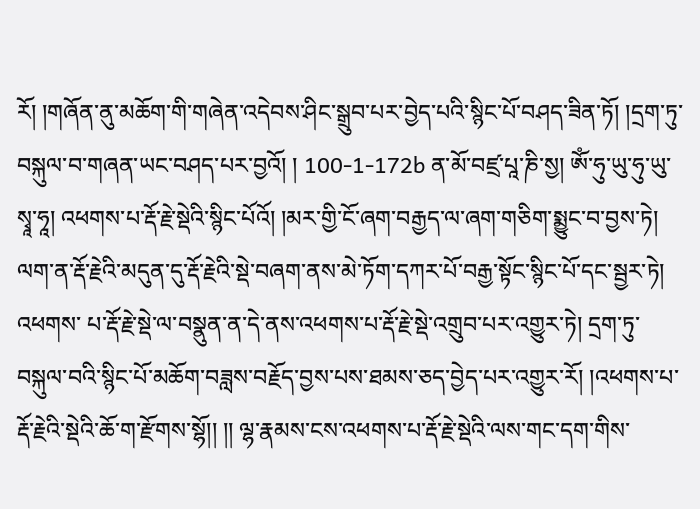རོ། །གཞོན་ནུ་མཆོག་གི་གཞེན་འདེབས་ཤིང་སྒྲུབ་པར་བྱེད་པའི་སྙིང་པོ་བཤད་ཟིན་ཏོ། །དྲག་ཏུ་བསྐུལ་བ་གཞན་ཡང་བཤད་པར་བྱའོ། ། 100-1-172b ན་མོ་བཛྲ་པཱ་ཎི་སྱ། ཨོཾ་ཧུ་ཡུ་ཧུ་ཡུ་སྭཱ་ཧཱ། འཕགས་པ་རྡོ་རྗེ་སྡེའི་སྙིང་པོའོ། །མར་གྱི་ངོ་ཞག་བརྒྱད་ལ་ཞག་གཅིག་སྨྱུང་བ་བྱས་ཏེ། ལག་ན་རྡོ་རྗེའི་མདུན་དུ་རྡོ་རྗེའི་སྡེ་བཞག་ནས་མེ་ཏོག་དཀར་པོ་བརྒྱ་སྟོང་སྙིང་པོ་དང་སྦྱར་ཏེ། འཕགས་ པ་རྡོ་རྗེ་སྡེ་ལ་བསྣུན་ན་དེ་ནས་འཕགས་པ་རྡོ་རྗེ་སྡེ་འགྲུབ་པར་འགྱུར་ཏེ། དྲག་ཏུ་བསྐུལ་བའི་སྙིང་པོ་མཆོག་བཟླས་བརྗོད་བྱས་པས་ཐམས་ཅད་བྱེད་པར་འགྱུར་རོ། །འཕགས་པ་རྡོ་རྗེའི་སྡེའི་ཆོ་ག་རྫོགས་སྷོ།། །། ལྷ་རྣམས་ངས་འཕགས་པ་རྡོ་རྗེ་སྡེའི་ལས་གང་དག་གིས་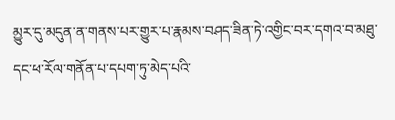མྱུར་དུ་མདུན་ན་གནས་པར་གྱུར་པ་རྣམས་བཤད་ཟིན་ཏེ་འགྱིང་བར་དགའ་བ་མཐུ་དང་ཕ་རོལ་གནོན་པ་དཔག་ཏུ་མེད་པའི་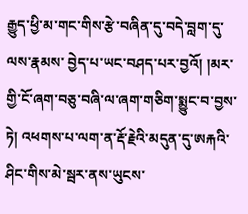རྒྱུད་ཕྱི་མ་གང་གིས་རྩེ་བཞིན་དུ་བདེ་བླག་དུ་ལས་རྣམས་ བྱེད་པ་ཡང་བཤད་པར་བྱའོ། །མར་གྱི་ངོ་ཞག་བཅུ་བཞི་ལ་ཞག་གཅིག་སྨྱུང་བ་བྱས་ཏེ། འཕགས་པ་ལག་ན་རྡོ་རྗེའི་མདུན་དུ་ཨརྐའི་ཤིང་གིས་མེ་སྦར་ནས་ཡུངས་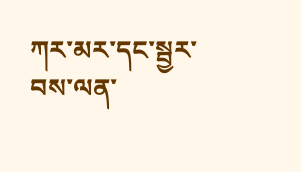ཀར་མར་དང་སྦྱར་བས་ལན་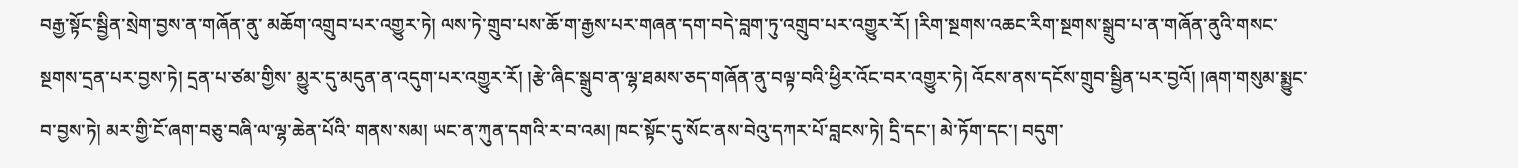བརྒྱ་སྟོང་སྦྱིན་སྲེག་བྱས་ན་གཞོན་ནུ་ མཆོག་འགྲུབ་པར་འགྱུར་ཏེ། ལས་ཏེ་གྲུབ་པས་ཆོ་ག་རྒྱས་པར་གཞན་དག་བདེ་བླག་ཏུ་འགྲུབ་པར་འགྱུར་རོ། །རིག་སྔགས་འཆང་རིག་སྔགས་སྒྲུབ་པ་ན་གཞོན་ནུའི་གསང་སྔགས་དྲན་པར་བྱས་ཏེ། དྲན་པ་ཙམ་གྱིས་ མྱུར་དུ་མདུན་ན་འདུག་པར་འགྱུར་རོ། །རྩེ་ཞིང་སྒྲུབ་ན་ལྷ་ཐམས་ཅད་གཞོན་ནུ་བལྟ་བའི་ཕྱིར་འོང་བར་འགྱུར་ཏེ། འོངས་ནས་དངོས་གྲུབ་སྦྱིན་པར་བྱའོ། །ཞག་གསུམ་སྨྱུང་བ་བྱས་ཏེ། མར་གྱི་ངོ་ཞག་བཅུ་བཞི་ལ་ལྷ་ཆེན་པོའི་ གནས་སམ། ཡང་ན་ཀུན་དགའི་ར་བ་འམ། ཁང་སྟོང་དུ་སོང་ནས་བེའུ་དཀར་པོ་བླངས་ཏེ། དྲི་དང་། མེ་ཏོག་དང་། བདུག་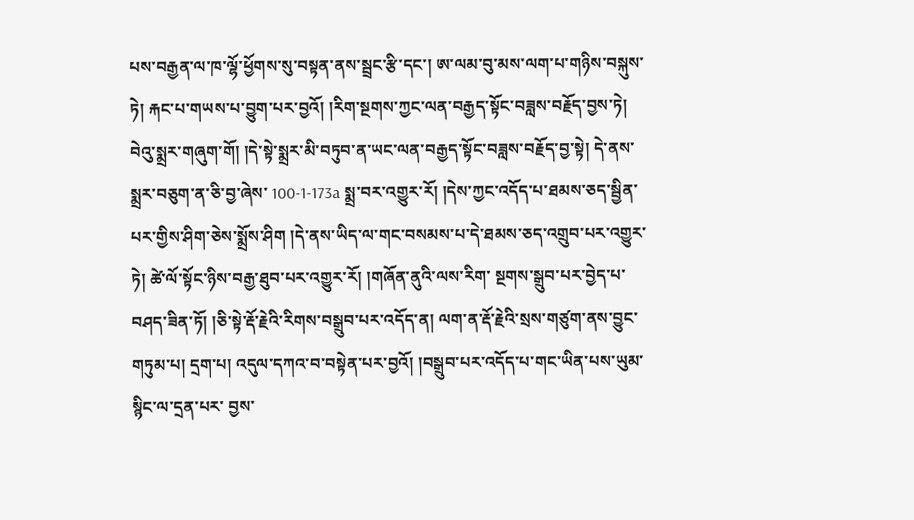པས་བརྒྱན་ལ་ཁ་ལྷོ་ཕྱོགས་སུ་བསྟན་ནས་སྦྲང་རྩི་དང་། ཨ་ལམ་བུ་མས་ལག་པ་གཉིས་བསྐུས་ ཏེ། རྐང་པ་གཡས་པ་བྱུག་པར་བྱའོ། །རིག་སྔགས་ཀྱང་ལན་བརྒྱད་སྟོང་བཟླས་བརྗོད་བྱས་ཏེ། བེའུ་སྨྲར་གཞུག་གོ། །དེ་སྟེ་སྨྲར་མི་བཏུབ་ན་ཡང་ལན་བརྒྱད་སྟོང་བཟླས་བརྗོད་བྱ་སྟེ། དེ་ནས་སྨྲར་བཅུག་ན་ཅི་བྱ་ཞེས་ 100-1-173a སྨྲ་བར་འགྱུར་རོ། །དེས་ཀྱང་འདོད་པ་ཐམས་ཅད་སྦྱིན་པར་གྱིས་ཤིག་ཅེས་སྨྲོས་ཤིག །དེ་ནས་ཡིད་ལ་གང་བསམས་པ་དེ་ཐམས་ཅད་འགྲུབ་པར་འགྱུར་ཏེ། ཚེ་ལོ་སྟོང་ཉིས་བརྒྱ་ཐུབ་པར་འགྱུར་རོ། །གཞོན་ནུའི་ལས་རིག་ སྔགས་སྒྲུབ་པར་བྱེད་པ་བཤད་ཟིན་ཏོ། །ཅི་སྟེ་རྡོ་རྗེའི་རིགས་བསྒྲུབ་པར་འདོད་ན། ལག་ན་རྡོ་རྗེའི་སྲས་གཙུག་ནས་བྱུང་གཏུམ་པ། དྲག་པ། འདུལ་དཀའ་བ་བསྟེན་པར་བྱའོ། །བསྒྲུབ་པར་འདོད་པ་གང་ཡིན་པས་ཡུམ་སྙིང་ལ་དྲན་པར་ བྱས་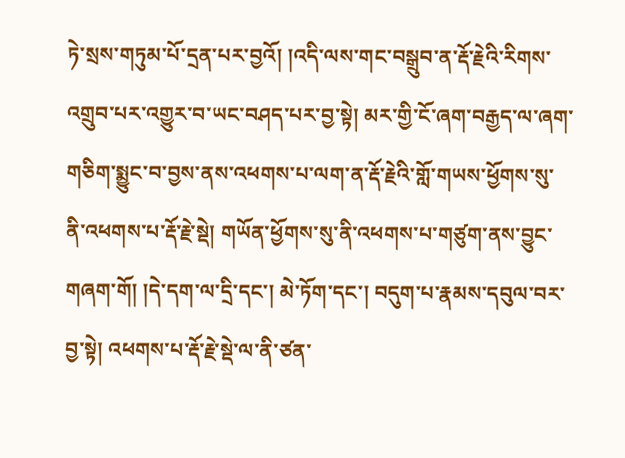ཏེ་སྲས་གཏུམ་པོ་དྲན་པར་བྱའོ། །འདི་ལས་གང་བསྒྲུབ་ན་རྡོ་རྗེའི་རིགས་འགྲུབ་པར་འགྱུར་བ་ཡང་བཤད་པར་བྱ་སྟེ། མར་གྱི་ངོ་ཞག་བརྒྱད་ལ་ཞག་གཅིག་སྨྱུང་བ་བྱས་ནས་འཕགས་པ་ལག་ན་རྡོ་རྗེའི་གློ་གཡས་ཕྱོགས་སུ་ ནི་འཕགས་པ་རྡོ་རྗེ་སྡེ། གཡོན་ཕྱོགས་སུ་ནི་འཕགས་པ་གཙུག་ནས་བྱུང་གཞག་གོ། །དེ་དག་ལ་དྲི་དང་། མེ་ཏོག་དང་། བདུག་པ་རྣམས་དབུལ་བར་བྱ་སྟེ། འཕགས་པ་རྡོ་རྗེ་སྡེ་ལ་ནི་ཙན་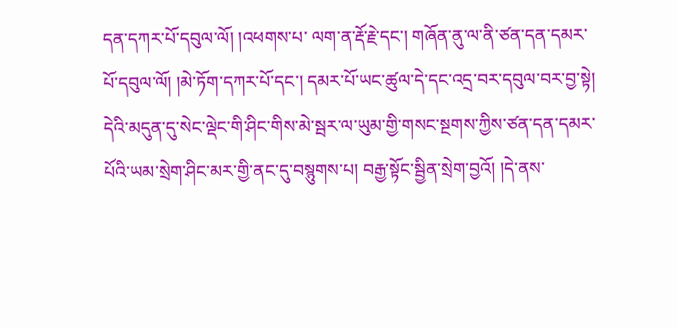དན་དཀར་པོ་དབུལ་ལོ། །འཕགས་པ་ ལག་ན་རྡོ་རྗེ་དང་། གཞོན་ནུ་ལ་ནི་ཙན་དན་དམར་པོ་དབུལ་ལོ། །མེ་ཏོག་དཀར་པོ་དང་། དམར་པོ་ཡང་ཚུལ་དེ་དང་འདྲ་བར་དབུལ་བར་བྱ་སྟེ། དེའི་མདུན་དུ་སེང་ལྡེང་གི་ཤིང་གིས་མེ་སྦར་ལ་ཡུམ་གྱི་གསང་སྔགས་ཀྱིས་ཙན་དན་དམར་ པོའི་ཡམ་སྲེག་ཤིང་མར་གྱི་ནང་དུ་བསྙུགས་པ། བརྒྱ་སྟོང་སྦྱིན་སྲེག་བྱའོ། །དེ་ནས་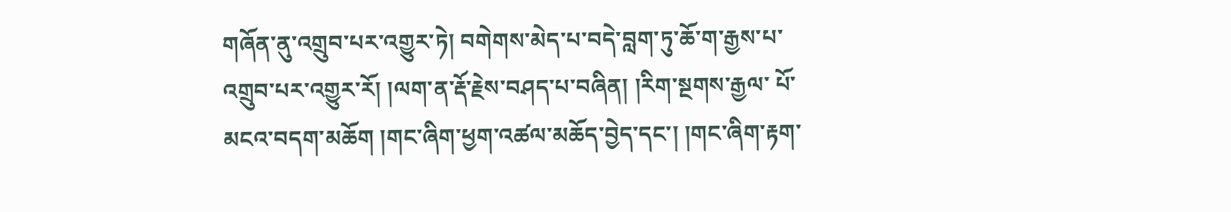གཞོན་ནུ་འགྲུབ་པར་འགྱུར་ཏེ། བགེགས་མེད་པ་བདེ་བླག་ཏུ་ཆོ་ག་རྒྱས་པ་འགྲུབ་པར་འགྱུར་རོ། །ལག་ན་རྡོ་རྗེས་བཤད་པ་བཞིན། །རིག་སྔགས་རྒྱལ་ པོ་མངའ་བདག་མཆོག །གང་ཞིག་ཕྱག་འཚལ་མཆོད་བྱེད་དང་། །གང་ཞིག་རྟག་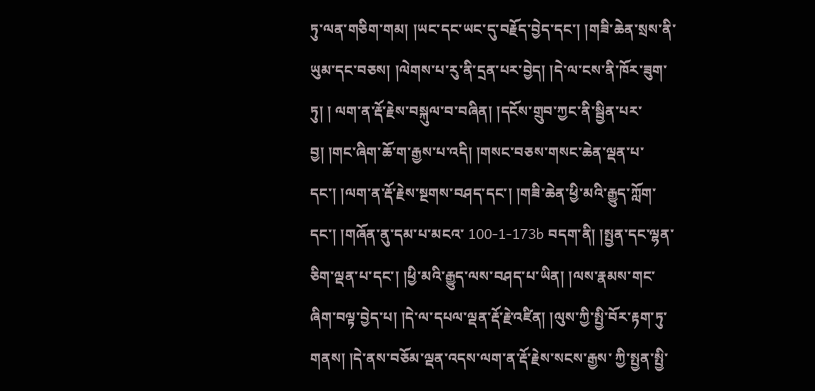ཏུ་ལན་གཅིག་གམ། །ཡང་དང་ཡང་དུ་བརྗོད་བྱེད་དང་། །གཟི་ཆེན་སྲས་ནི་ཡུམ་དང་བཅས། །ལེགས་པ་རུ་ནི་དྲན་པར་བྱེད། །དེ་ལ་ངས་ནི་ཁོར་ཟུག་ཏུ། ། ལག་ན་རྡོ་རྗེས་བསྐུལ་བ་བཞིན། །དངོས་གྲུབ་ཀྱང་ནི་སྦྱིན་པར་བྱ། །གང་ཞིག་ཆོ་ག་རྒྱས་པ་འདི། །གསང་བཅས་གསང་ཆེན་ལྡན་པ་དང་། །ལག་ན་རྡོ་རྗེས་སྔགས་བཤད་དང་། །གཟི་ཆེན་ཕྱི་མའི་རྒྱུད་ཀློག་དང་། །གཞོན་ནུ་དམ་པ་མངའ་ 100-1-173b བདག་ནི། །སྤྱན་དང་ལྷན་ཅིག་ལྡན་པ་དང་། །ཕྱི་མའི་རྒྱུད་ལས་བཤད་པ་ཡིན། །ལས་རྣམས་གང་ཞིག་བལྟ་བྱེད་པ། །དེ་ལ་དཔལ་ལྡན་རྡོ་རྗེ་འཛིན། །ལུས་ཀྱི་སྤྱི་བོར་རྟག་ཏུ་གནས། །དེ་ནས་བཅོམ་ལྡན་འདས་ལག་ན་རྡོ་རྗེས་སངས་རྒྱས་ ཀྱི་སྤྱན་སྤྱི་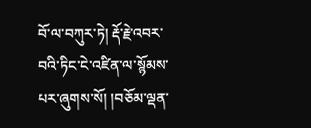བོ་ལ་བཀུར་ཏེ། རྡོ་རྗེ་འབར་བའི་ཏིང་ངེ་འཛིན་ལ་སྙོམས་པར་ཞུགས་སོ། །བཅོམ་ལྡན་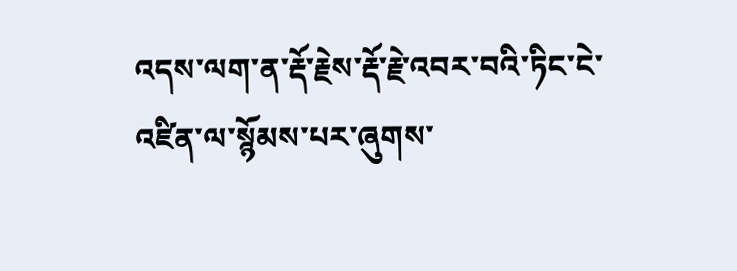འདས་ལག་ན་རྡོ་རྗེས་རྡོ་རྗེ་འབར་བའི་ཏིང་ངེ་འཛིན་ལ་སྙོམས་པར་ཞུགས་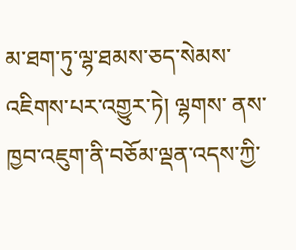མ་ཐག་ཏུ་ལྷ་ཐམས་ཅད་སེམས་འཇིགས་པར་འགྱུར་ཏེ། ལྷགས་ ནས་ཁྱབ་འཇུག་ནི་བཅོམ་ལྡན་འདས་ཀྱི་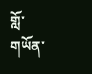གློ་གཡོན་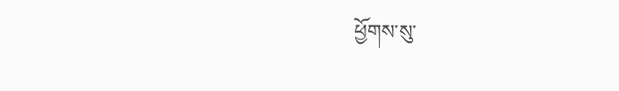ཕྱོགས་སུ་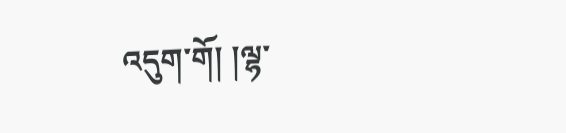འདུག་གོ། །ལྷ་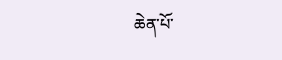ཆེན་པོ་